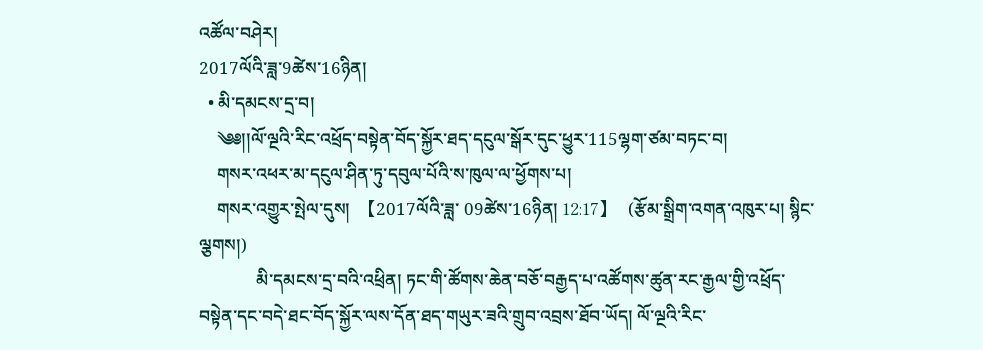འཚོལ་བཤེར།
2017ལོའི་ཟླ་9ཚེས་16ཉིན།
  • མི་དམངས་དྲ་བ།
    ༄༅།།ལོ་ལྔའི་རིང་འཕྲོད་བསྟེན་བོད་སྐྱོར་ཐད་དངུལ་སྒོར་དུང་ཕྱུར་115ལྷག་ཙམ་བཏང་བ།
    གསར་འཕར་མ་དངུལ་ཤིན་ཏུ་དབུལ་པོའི་ས་ཁུལ་ལ་ཕྱོགས་པ།
    གསར་འགྱུར་སྤེལ་དུས།  【2017ལོའི་ཟླ་ 09ཚེས་16ཉིན། 12:17】   (རྩོམ་སྒྲིག་འགན་འཁུར་པ། སྙིང་ལྕགས།)
             མི་དམངས་དྲ་བའི་འཕྲིན། ཏང་གི་ཚོགས་ཆེན་བཅོ་བརྒྱད་པ་འཚོགས་ཚུན་རང་རྒྱལ་གྱི་འཕྲོད་བསྟེན་དང་བདེ་ཐང་བོད་སྐྱོར་ལས་དོན་ཐད་གཡུར་ཟའི་གྲུབ་འབྲས་ཐོབ་ཡོད། ལོ་ལྔའི་རིང་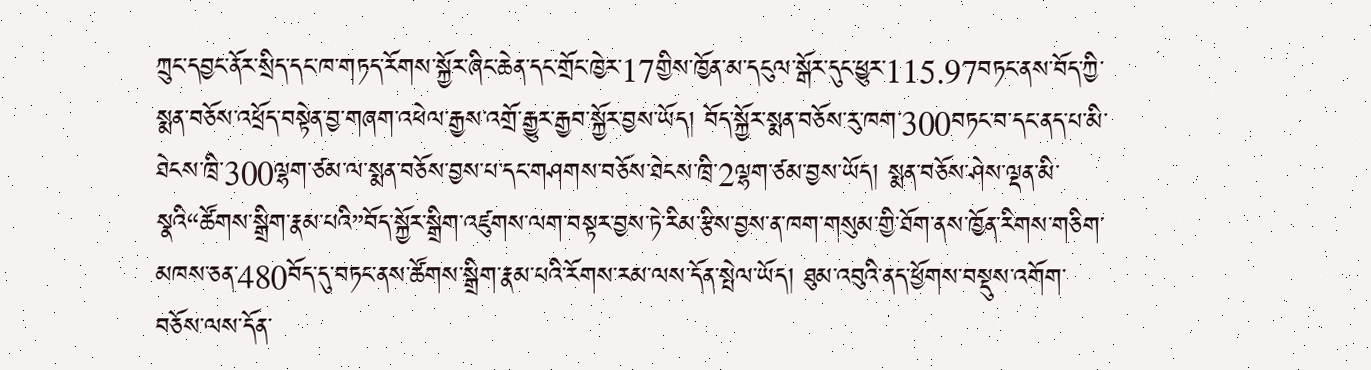ཀྲུང་དབྱང་ནོར་སྲིད་དང་ཁ་གཏད་རོགས་སྐྱོར་ཞིང་ཆེན་དང་གྲོང་ཁྱེར་17གྱིས་ཁྱོན་མ་དངུལ་སྒོར་དུང་ཕྱུར་115.97བཏང་ནས་བོད་ཀྱི་སྨན་བཅོས་འཕྲོད་བསྟེན་བྱ་གཞག་འཕེལ་རྒྱས་འགྲོ་རྒྱུར་རྒྱབ་སྐྱོར་བྱས་ཡོད། བོད་སྐྱོར་སྨན་བཅོས་རུ་ཁག་300བཏང་བ་དང་ནད་པ་མི་ཐེངས་ཁྲི་300ལྷག་ཙམ་ལ་སྨན་བཅོས་བྱས་པ་དང་གཤགས་བཅོས་ཐེངས་ཁྲི་2ལྷག་ཙམ་བྱས་ཡོད། སྨན་བཅོས་ཤེས་ལྡན་མི་སྣའི“ཚོགས་སྒྲིག་རྣམ་པའི”བོད་སྐྱོར་སྒྲིག་འཛུགས་ལག་བསྟར་བྱས་ཏེ་རིམ་རྩིས་བྱས་ན་ཁག་གསུམ་གྱི་ཐོག་ནས་ཁྱོན་རིགས་གཅིག་མཁས་ཅན་480བོད་དུ་བཏང་ནས་ཚོགས་སྒྲིག་རྣམ་པའི་རོགས་རམ་ལས་དོན་སྤེལ་ཡོད། ཐུམ་འབུའི་ནད་ཕྱོགས་བསྡུས་འགོག་བཅོས་ལས་དོན་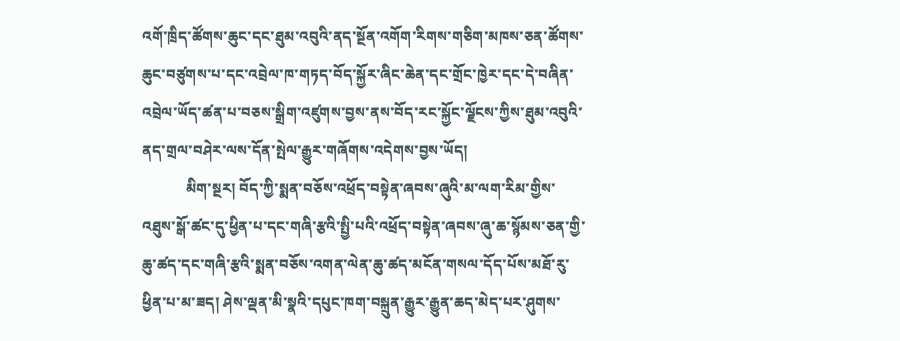འགོ་ཁྲིད་ཚོགས་ཆུང་དང་ཐུམ་འབུའི་ནད་སྔོན་འགོག་རིགས་གཅིག་མཁས་ཅན་ཚོགས་ཆུང་བཙུགས་པ་དང་འབྲེལ་ཁ་གཏད་བོད་སྐྱོར་ཞིང་ཆེན་དང་གྲོང་ཁྱེར་དང་དེ་བཞིན་འབྲེལ་ཡོད་ཚན་པ་བཅས་སྒྲིག་འཛུགས་བྱས་ནས་བོད་རང་སྐྱོང་ལྗོངས་ཀྱིས་ཐུམ་འབུའི་ནད་གྲལ་བཤེར་ལས་དོན་སྤེལ་རྒྱུར་གཞོགས་འདེགས་བྱས་ཡོད།
            མིག་སྔར། བོད་ཀྱི་སྨན་བཅོས་འཕྲོད་བསྟེན་ཞབས་ཞུའི་མ་ལག་རིམ་གྱིས་འཐུས་སྒོ་ཚང་དུ་ཕྱིན་པ་དང་གཞི་རྩའི་སྤྱི་པའི་འཕྲོད་བསྟེན་ཞབས་ཞུ་ཆ་སྙོམས་ཅན་གྱི་ཆུ་ཚད་དང་གཞི་རྩའི་སྨན་བཅོས་འགན་ལེན་ཆུ་ཚད་མངོན་གསལ་དོད་པོས་མཐོ་རུ་ཕྱིན་པ་མ་ཟད། ཤེས་ལྡན་མི་སྣའི་དཔུང་ཁག་བསྐྲུན་རྒྱུར་རྒྱུན་ཆད་མེད་པར་ཤུགས་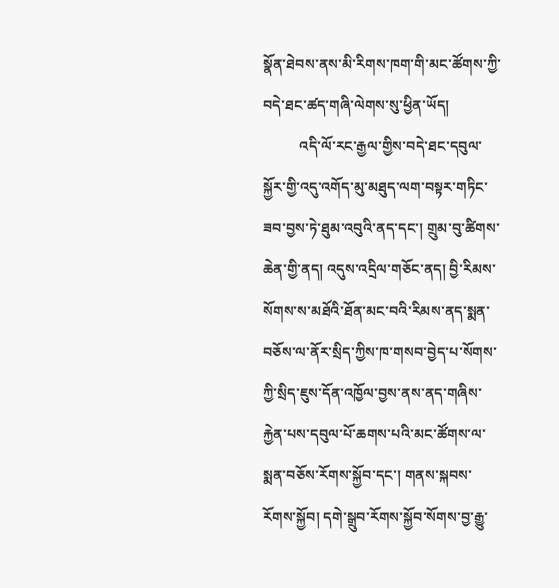སྣོན་ཐེབས་ནས་མི་རིགས་ཁག་གི་མང་ཚོགས་ཀྱི་བདེ་ཐང་ཚད་གཞི་ལེགས་སུ་ཕྱིན་ཡོད།
          འདི་ལོ་རང་རྒྱལ་གྱིས་བདེ་ཐང་དབུལ་སྐྱོར་གྱི་འདུ་འགོད་མུ་མཐུད་ལག་བསྟར་གཏིང་ཟབ་བྱས་ཏེ་ཐུམ་འབུའི་ནད་དང་། གྲུམ་བུ་ཚིགས་ཆེན་གྱི་ནད། འདུས་འདྲིལ་གཅོང་ནད། བྱི་རིམས་སོགས་ས་མཐོའི་ཐོན་མང་བའི་རིམས་ནད་སྨན་བཅོས་ལ་ནོར་སྲིད་ཀྱིས་ཁ་གསབ་བྱེད་པ་སོགས་ཀྱི་སྲིད་ཇུས་དོན་འཁྱོལ་བྱས་ནས་ནད་གཞིས་རྐྱེན་པས་དབུལ་པོ་ཆགས་པའི་མང་ཚོགས་ལ་སྨན་བཅོས་རོགས་སྐྱོབ་དང་། གནས་སྐབས་རོགས་སྐྱོབ། དགེ་སྒྲུབ་རོགས་སྐྱོབ་སོགས་བྱ་རྒྱུ་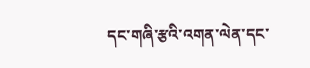དང་གཞི་རྩའི་འགན་ལེན་དང་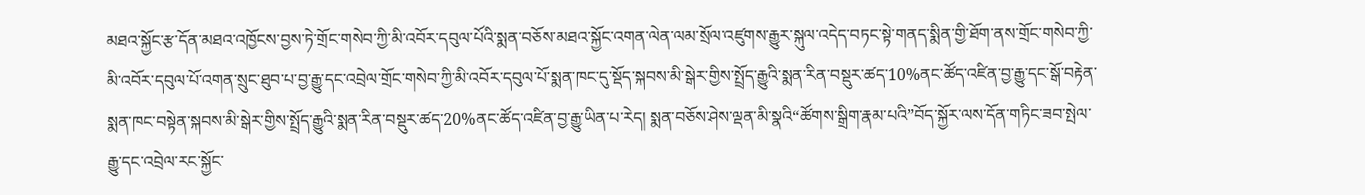མཐའ་སྐྱོང་རྩ་དོན་མཐའ་འཁྱོངས་བྱས་ཏེ་གྲོང་གསེབ་ཀྱི་མི་འབོར་དབུལ་པོའི་སྨན་བཅོས་མཐའ་སྐྱོང་འགན་ལེན་ལམ་སྲོལ་འཛུགས་རྒྱུར་སྐུལ་འདེད་བཏང་སྟེ་གནད་སྨིན་གྱི་ཐོག་ནས་གྲོང་གསེབ་ཀྱི་མི་འབོར་དབུལ་པོ་འགན་སྲུང་ཐུབ་པ་བྱ་རྒྱུ་དང་འབྲེལ་གྲོང་གསེབ་ཀྱི་མི་འབོར་དབུལ་པོ་སྨན་ཁང་དུ་སྡོད་སྐབས་མི་སྒེར་གྱིས་སྤྲོད་རྒྱུའི་སྨན་རིན་བསྡུར་ཚད་10%ནང་ཚོད་འཛིན་བྱ་རྒྱུ་དང་སྒོ་བརྟེན་སྨན་ཁང་བསྟེན་སྐབས་མི་སྒེར་གྱིས་སྤྲོད་རྒྱུའི་སྨན་རིན་བསྡུར་ཚད་20%ནང་ཚོད་འཛིན་བྱ་རྒྱུ་ཡིན་པ་རེད། སྨན་བཅོས་ཤེས་ལྡན་མི་སྣའི“ཚོགས་སྒྲིག་རྣམ་པའི”བོད་སྐྱོར་ལས་དོན་གཏིང་ཟབ་སྤེལ་རྒྱུ་དང་འབྲེལ་རང་སྐྱོང་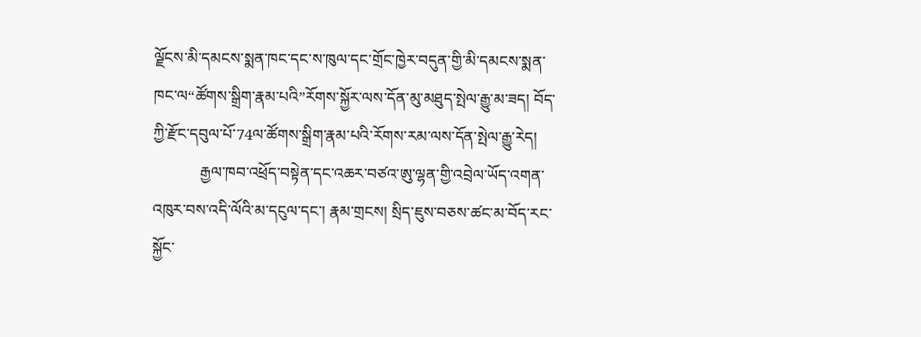ལྗོངས་མི་དམངས་སྨན་ཁང་དང་ས་ཁུལ་དང་གྲོང་ཁྱེར་བདུན་གྱི་མི་དམངས་སྨན་ཁང་ལ“ཚོགས་སྒྲིག་རྣམ་པའི”རོགས་སྐྱོར་ལས་དོན་མུ་མཐུད་སྤེལ་རྒྱུ་མ་ཟད། བོད་ཀྱི་རྫོང་དབུལ་པོ་74ལ་ཚོགས་སྒྲིག་རྣམ་པའི་རོགས་རམ་ལས་དོན་སྤེལ་རྒྱུ་རེད།
            རྒྱལ་ཁབ་འཕྲོད་བསྟེན་དང་འཆར་བཙའ་ཨུ་ལྷན་གྱི་འབྲེལ་ཡོད་འགན་འཁུར་བས་འདི་ལོའི་མ་དངུལ་དང་། རྣམ་གྲངས། སྲིད་ཇུས་བཅས་ཚང་མ་བོད་རང་སྐྱོང་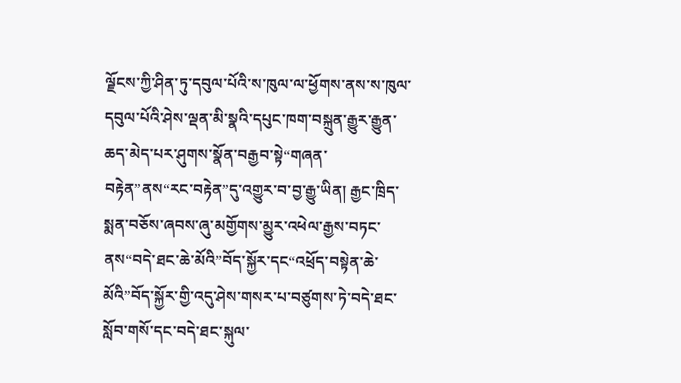ལྗོངས་ཀྱི་ཤིན་ཏུ་དབུལ་པོའི་ས་ཁུལ་ལ་ཕྱོགས་ནས་ས་ཁུལ་དབུལ་པོའི་ཤེས་ལྡན་མི་སྣའི་དཔུང་ཁག་བསྐྲུན་རྒྱུར་རྒྱུན་ཆད་མེད་པར་ཤུགས་སྣོན་བརྒྱབ་སྟེ“གཞན་བརྟེན”ནས“རང་བརྟེན”དུ་འགྱུར་བ་བྱ་རྒྱུ་ཡིན། རྒྱང་ཁྲིད་སྨན་བཅོས་ཞབས་ཞུ་མགྱོགས་མྱུར་འཕེལ་རྒྱས་བཏང་ནས“བདེ་ཐང་ཆེ་མོའི”བོད་སྐྱོར་དང“འཕྲོད་བསྟེན་ཆེ་མོའི”བོད་སྐྱོར་གྱི་འདུ་ཤེས་གསར་པ་བཙུགས་ཏེ་བདེ་ཐང་སློབ་གསོ་དང་བདེ་ཐང་སྐུལ་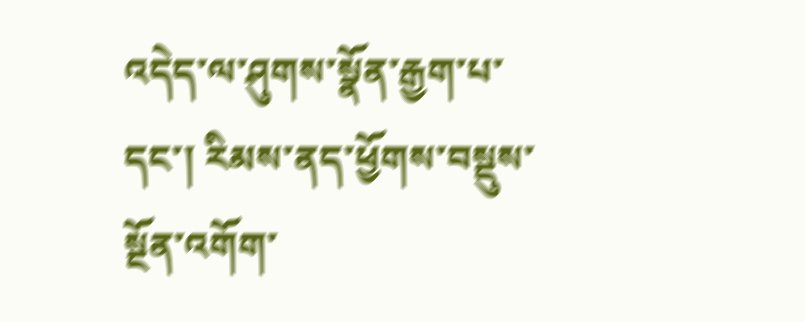འདེད་ལ་ཤུགས་སྣོན་རྒྱག་པ་དང་། རིམས་ནད་ཕྱོགས་བསྡུས་སྔོན་འགོག་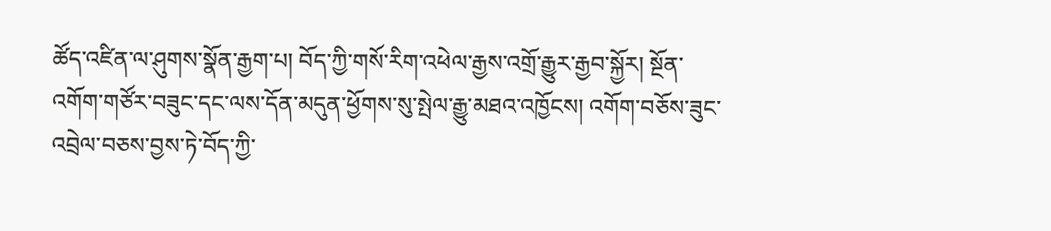ཚོད་འཛིན་ལ་ཤུགས་སྣོན་རྒྱག་པ། བོད་ཀྱི་གསོ་རིག་འཕེལ་རྒྱས་འགྲོ་རྒྱུར་རྒྱབ་སྐྱོར། སྔོན་འགོག་གཙོར་བཟུང་དང་ལས་དོན་མདུན་ཕྱོགས་སུ་སྤེལ་རྒྱུ་མཐའ་འཁྱོངས། འགོག་བཅོས་ཟུང་འབྲེལ་བཅས་བྱས་ཏེ་བོད་ཀྱི་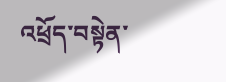འཕྲོད་བསྟེན་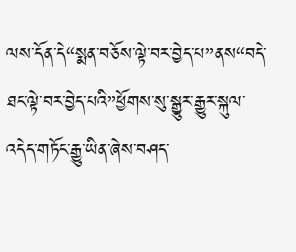ལས་དོན་དེ“སྨན་བཅོས་ལྟེ་བར་བྱེད་པ”ནས“བདེ་ཐང་ལྟེ་བར་བྱེད་པའི”ཕྱོགས་སུ་སྒྱུར་རྒྱུར་སྐུལ་འདེད་གཏོང་རྒྱུ་ཡིན་ཞེས་བཤད་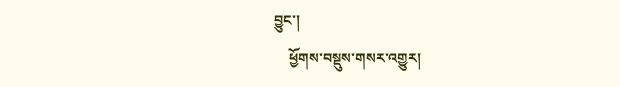བྱུང་།
    ཕྱོགས་བསྡུས་གསར་འགྱུར།